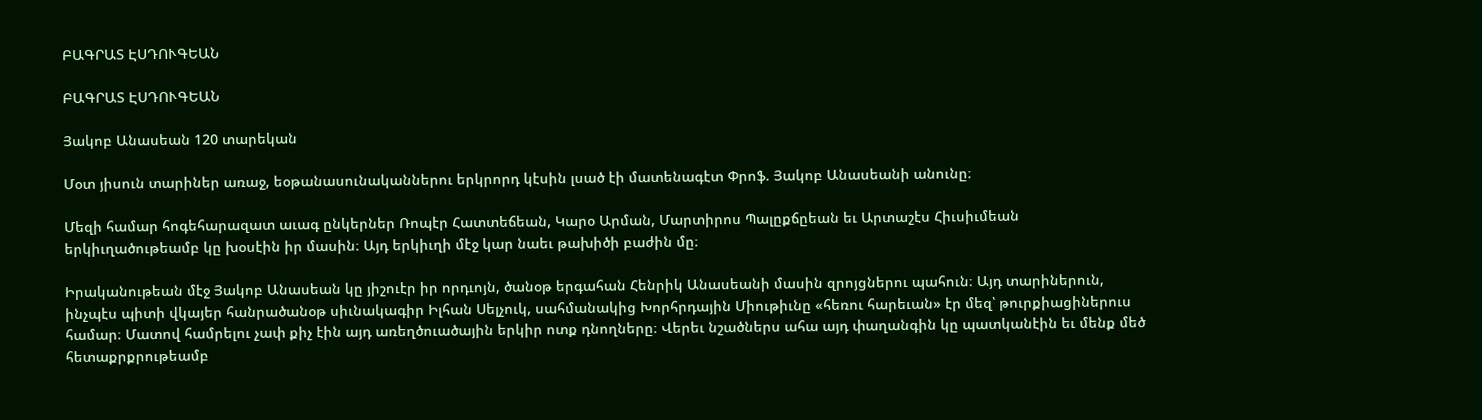ԲԱԳՐԱՏ ԷՍԴՈՒԳԵԱՆ

ԲԱԳՐԱՏ ԷՍԴՈՒԳԵԱՆ

Յակոբ Անասեան 120 տարեկան

Մօտ յիսուն տարիներ առաջ, եօթանասունականներու երկրորդ կէսին լսած էի մատենագէտ Փրոֆ. Յակոբ Անասեանի անունը։

Մեզի համար հոգեհարազատ աւագ ընկերներ Ռոպէր Հատտեճեան, Կարօ Արման, Մարտիրոս Պալըքճըեան եւ Արտաշէս Հիւսիւմեան երկիւղածութեամբ կը խօսէին իր մասին։ Այդ երկիւղի մէջ կար նաեւ թախիծի բաժին մը։

Իրականութեան մէջ Յակոբ Անասեան կը յիշուէր իր որդւոյն, ծանօթ երգահան Հենրիկ Անասեանի մասին զրոյցներու պահուն։ Այդ տարիներուն, ինչպէս պիտի վկայեր հանրածանօթ սիւնակագիր Իլհան Սելչուկ, սահմանակից Խորհրդային Միութիւնը «հեռու հարեւան» էր մեզ՝ թուրքիացիներուս համար։ Մատով համրելու չափ քիչ էին այդ առեղծուածային երկիր ոտք դնողները։ Վերեւ նշածներս ահա այդ փաղանգին կը պատկանէին եւ մենք մեծ հետաքրքրութեամբ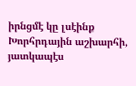իրնցմէ կը լսէինք Խորհրդային աշխարհի, յատկապէս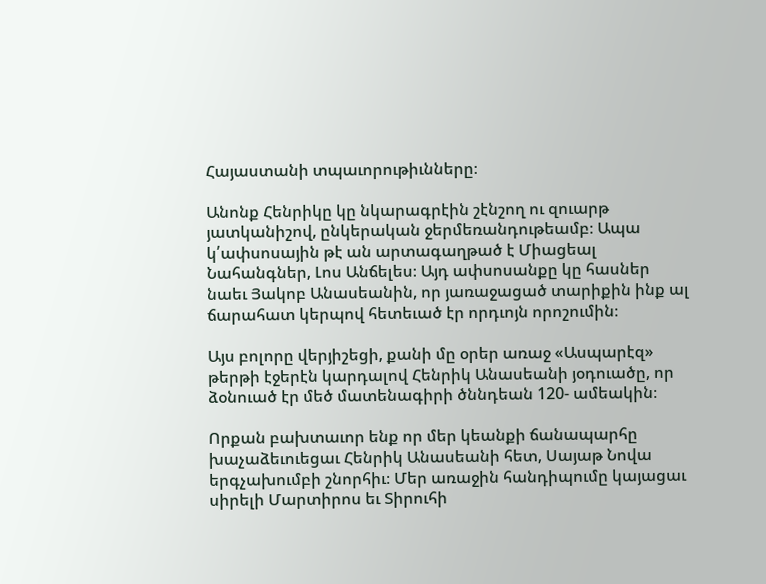Հայաստանի տպաւորութիւնները։

Անոնք Հենրիկը կը նկարագրէին շէնշող ու զուարթ յատկանիշով, ընկերական ջերմեռանդութեամբ։ Ապա կ՛ափսոսային թէ ան արտագաղթած է Միացեալ Նահանգներ, Լոս Անճելես։ Այդ ափսոսանքը կը հասներ նաեւ Յակոբ Անասեանին, որ յառաջացած տարիքին ինք ալ ճարահատ կերպով հետեւած էր որդւոյն որոշումին։

Այս բոլորը վերյիշեցի, քանի մը օրեր առաջ «Ասպարէզ» թերթի էջերէն կարդալով Հենրիկ Անասեանի յօդուածը, որ ձօնուած էր մեծ մատենագիրի ծննդեան 120- ամեակին։

Որքան բախտաւոր ենք որ մեր կեանքի ճանապարհը խաչաձեւուեցաւ Հենրիկ Անասեանի հետ, Սայաթ Նովա երգչախումբի շնորհիւ։ Մեր առաջին հանդիպումը կայացաւ սիրելի Մարտիրոս եւ Տիրուհի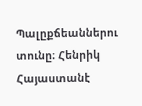Պալըքճեաններու տունը։ Հենրիկ Հայաստանէ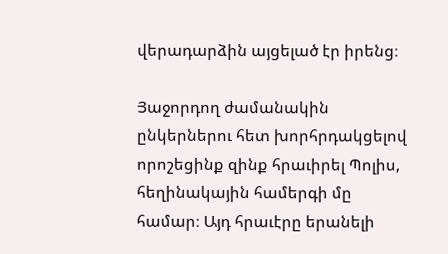վերադարձին այցելած էր իրենց։

Յաջորդող ժամանակին ընկերներու հետ խորհրդակցելով որոշեցինք զինք հրաւիրել Պոլիս, հեղինակային համերգի մը համար։ Այդ հրաւէրը երանելի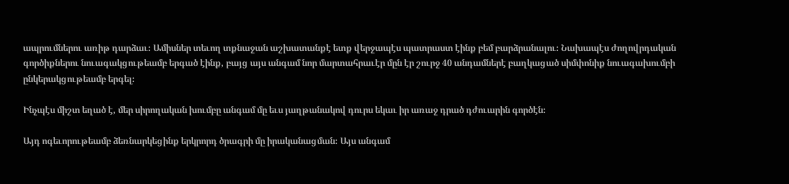ապրումներու առիթ դարձաւ։ Ամիսներ տեւող տքնաջան աշխատանքէ ետք վերջապէս պատրաստ էինք բեմ բարձրանալու։ Նախապէս ժողովրդական գործիքներու նուագակցութեամբ երգած էինք, բայց այս անգամ նոր մարտահրաւէր մըն էր շուրջ 40 անդամներէ բաղկացած սիմփոնիք նուագախումբի ընկերակցութեամբ երգել։

Ինչպէս միշտ եղած է, մեր սիրողական խումբը անգամ մը եւս յաղթանակով դուրս եկաւ իր առաջ դրած դժուարին գործէն։

Այդ ոգեւորութեամբ ձեռնարկեցինք երկրորդ ծրագրի մը իրականացման։ Այս անգամ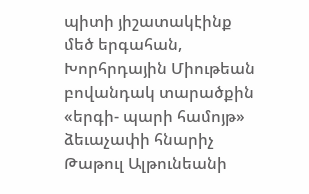պիտի յիշատակէինք մեծ երգահան, Խորհրդային Միութեան բովանդակ տարածքին «երգի- պարի համոյթ» ձեւաչափի հնարիչ Թաթուլ Ալթունեանի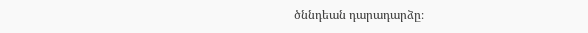ծննդեան դարադարձը։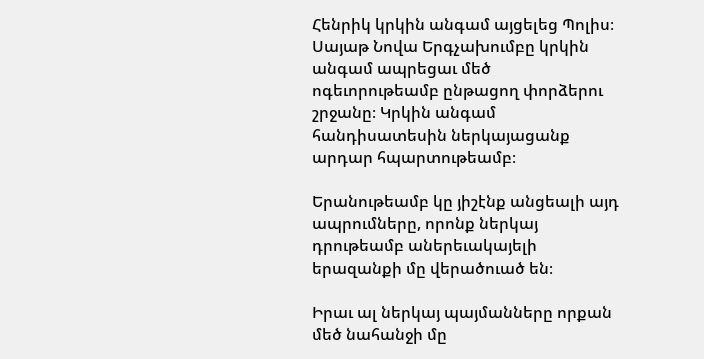Հենրիկ կրկին անգամ այցելեց Պոլիս։ Սայաթ Նովա Երգչախումբը կրկին անգամ ապրեցաւ մեծ ոգեւորութեամբ ընթացող փորձերու շրջանը։ Կրկին անգամ հանդիսատեսին ներկայացանք արդար հպարտութեամբ։

Երանութեամբ կը յիշէնք անցեալի այդ ապրումները, որոնք ներկայ դրութեամբ աներեւակայելի երազանքի մը վերածուած են։

Իրաւ ալ ներկայ պայմանները որքան մեծ նահանջի մը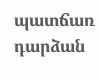պատճառ դարձան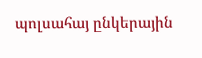պոլսահայ ընկերային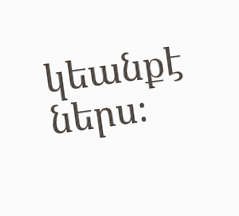կեանքէ ներս։